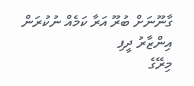ގާނޫނަށް ބުރޫ އަރާ ކަމެއް ނުކުރަން އިންޒާރު ދީފި
މިރޭގެ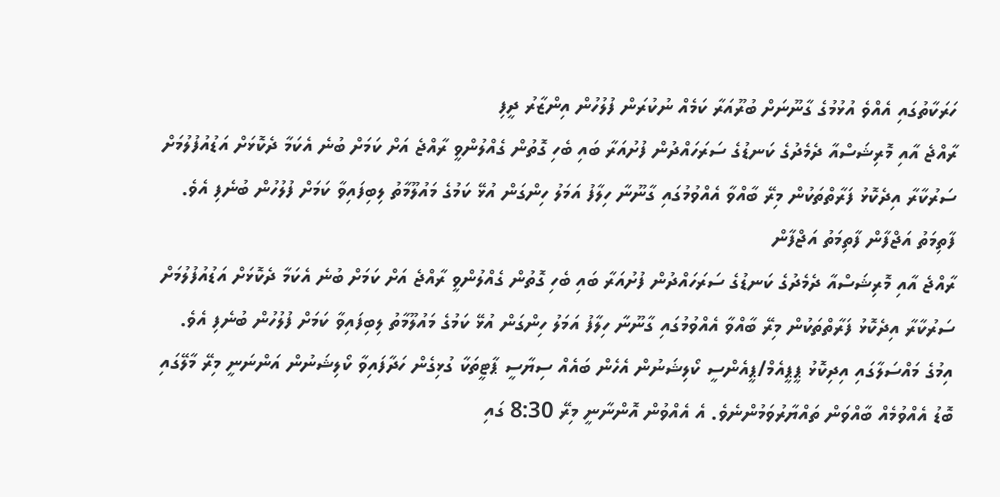ހަރަކާތުގައި އެއްވެ އުޅުމުގެ ގާނޫނަށް ބުރޫއަރާ ކަމެއް ނުކުރަން ފުލުހުން އިންޒާރު ދީފި
ރާއްޖެ އާއި މޮރިޝަސްއާ ދެމެދުގެ ކަނޑުގެ ސަރަހައްދުން ފުށުއަރާ ބައި ބެހި ގޮތުން ގެއްލުންވީ ރާއްޖެ އަށް ކަމަށް ބުނެ އެކަމާ ދެކޮޅަށް އަޑުއުފުލުމަށް ސަރުކާރާ އިދެކޮޅު ފަރާތްތަކުން މިރޭ ބާއްވާ އެއްވުމުގައި ގާނޫނާ ހިލާފު އަމަލު ހިންގަން އުޅޭ ކަމުގެ މައުލޫމާތު ލިބިފައިވާ ކަމަށް ފުލުހުން ބުނެފި އެވެ.
ފާތިމަތު އަޖްފާން ފާތިމަތު އަޖްފާން
ރާއްޖެ އާއި މޮރިޝަސްއާ ދެމެދުގެ ކަނޑުގެ ސަރަހައްދުން ފުށުއަރާ ބައި ބެހި ގޮތުން ގެއްލުންވީ ރާއްޖެ އަށް ކަމަށް ބުނެ އެކަމާ ދެކޮޅަށް އަޑުއުފުލުމަށް ސަރުކާރާ އިދެކޮޅު ފަރާތްތަކުން މިރޭ ބާއްވާ އެއްވުމުގައި ގާނޫނާ ހިލާފު އަމަލު ހިންގަން އުޅޭ ކަމުގެ މައުލޫމާތު ލިބިފައިވާ ކަމަށް ފުލުހުން ބުނެފި އެވެ.
އިމުގެ މައްސަލާގައި އިދިކޮޅު ޕީޕީއެމް/ޕީއެންސީ ކޯލިޝަނުން އެހެން ބައެއް ސިޔާސީ ޕާޓީތަކާ ގުޅިގެން ހަދާފައިވާ ކޯލިޝަނުން އަންނަނީ މިރޭ މާލޭގައި ބޮޑު އެއްވުމެއް ބާއްވަން ތައްޔާރުވަމުންނެވެ. އެ އެއްވުން އޮންނާނީ މިރޭ 8:30 ގައި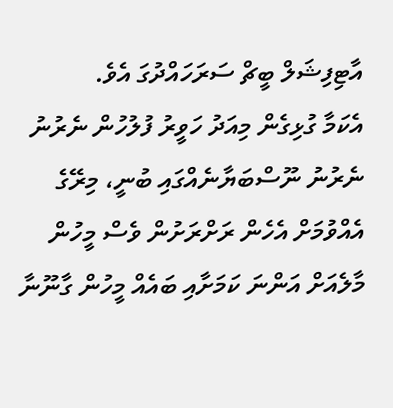އާޓިފިޝަލް ބީޗް ސަރަހައްދުގަ އެވެ.
އެކަމާ ގުޅިގެން މިއަދު ހަވީރު ފުލުހުން ނެރުނު ނެރުނު ނޫސްބަޔާނެއްގައި ބުނީ، މިރޭގެ އެއްވުމަށް އެހެން ރަށްރަށުން ވެސް މީހުން މާލެއަށް އަންނަ ކަމަށާއި ބައެއް މީހުން ގާނޫނާ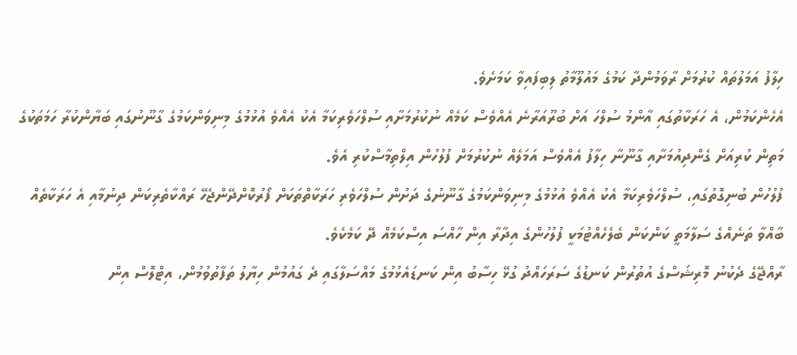ހިލާފު އަމަލުތައް ކުރުމަށް ރާވަމުންދާ ކަމުގެ މައުލޫމާތު ލިބިފައިވާ ކަމަށެވެ.
އެހެންކަމުން، އެ ހަރަކާތުގައި އާންމު ސުލްހަ އަށް ބުރޫއަރާނެ އެއްވެސް ކަމެއް ނުކުރުމަށާއި ސުލްހަވެރިކަމާ އެކު އެއްވެ އުޅުމުގެ މިނިވަންކަމުގެ ގާނޫނުގައި ބަޔާންކުރާ ހަމަތަކުގެ މަތިން ކުރިއަށް ގެންދިއުމަށާއި ގާނޫނާ ހިލާފު އެއްވެސް އަމަލެއް ނުކުރުމަށް ފުލުހުން އިލްތިމާސްކުރި އެވެ.
ފުލުހުން ބުނިގޮތުގައި، ސުލްހަވެރިކަމާ އެކު އެއްވެ އުޅުމުގެ މިނިވަންކަމުގެ ގާނޫނުގެ ދަށުން ސުލްހަވެރި ހަރަކާތްތަކަށް ފޯރުކޮށްދޭންޖެހޭ ރައްކާތެރިކަން ދިނުމާއި އެ ހަރަކާތެއް ބާއްވާ ތަނެއްގެ ސަލާމަތީ ކަންކަން ބެލެހެއްޓުމަކީ ފުލުހުންގެ އިދާރާ އިން ހާއްސަ އިސްކަމެއް ދޭ ކަމެކެވެ.
ރާއްޖޭގެ ދެކުނު މޮރިޝަސްގެ އުތުރުން ކަނޑުގެ ސަރަހައްދު ގުޅޭ ހިސާބު އިން ކަނޑައެޅުމުގެ މައްސަލާގައި ދެ ގައުމުން ހިޔާލު ތަފާތުވުމުން، އިޓްލޮސް އިން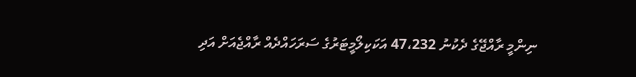ނިންމީ ރާއްޖޭގެ ދެކުނު 47،232 އަކަކިލޯމީޓަރުގެ ސަރަހައްދެއް ރާއްޖެއަށް އަދި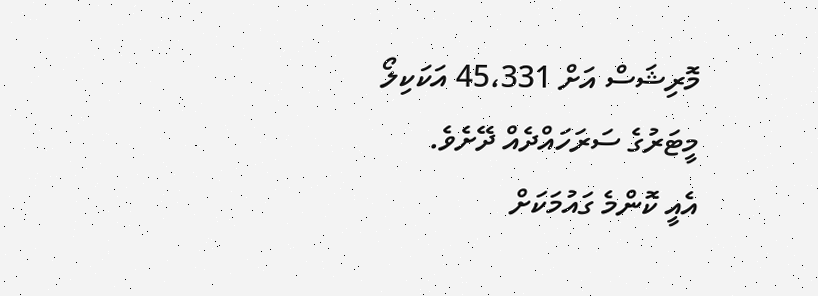މޮރިޝަސް އަށް 45،331 އަކަކިލޯ މީޓަރުގެ ސަރަހައްދެއް ދޭށެވެ.
އެއީ ކޮންމެ ގައުމަކަށް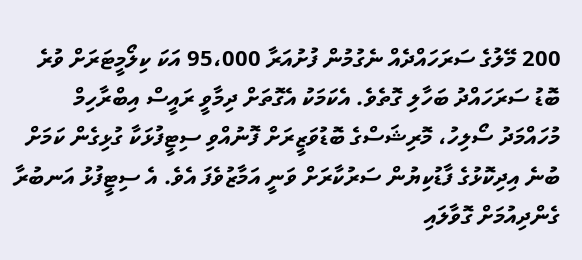200 މޭލުގެ ސަރަހައްދެއް ނެގުމުން ފުށުއަރާ 95،000 އަކަ ކިލޯމީޓަރަށް ވުރެ ބޮޑު ސަރަހައްދު ބަހާލި ގޮތެވެ. އެކަމަކު އެގޮތަށް ދިމާވީ ރައީސް އިބްރާހިމް މުހައްމަދު ސޯލިހު، މޮރިޝަސްގެ ބޮޑުވަޒީރަށް ފޮނުއްވި ސިޓީފުޅަކާ ގުޅިގެން ކަމަށް ބުނެ އިދިކޮޅުގެ ފާޑުކިޔުން ސަރުކާރަށް ވަނީ އަމާޒުވެފަ އެވެ. އެ ސިޓީފުޅު އަނބުރާ ގެންދިއުމަށް ގޮވާލައި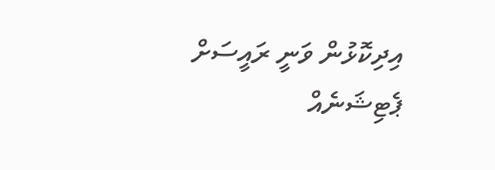އިދިކޮޅުން ވަނީ ރައީސަށް ޕެޓިޝަނެއް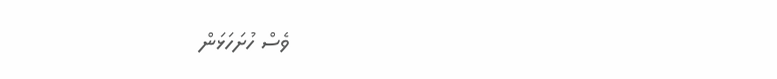ވެސް ހުށަހަޅަން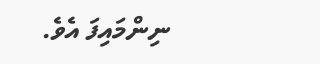ނިންމައިފަ އެވެ.